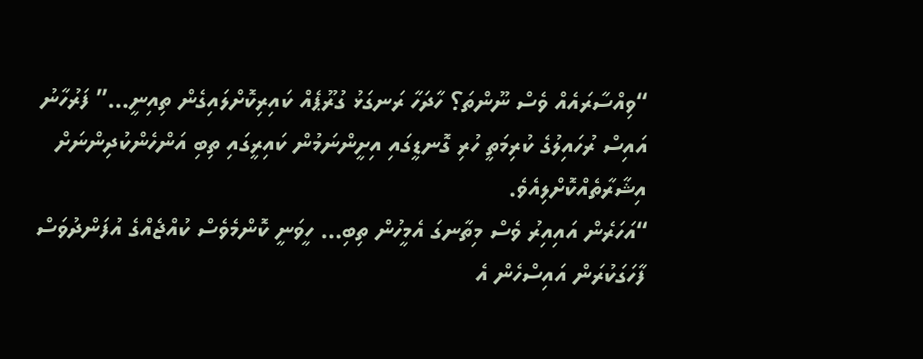“ވިއްސާރައެއް ވެސް ނޫންތަ؟ ހާދަހާ ރަނގަޅު ގުރޫޕެއް ކައިރިކޮށްލައިގެން ތިއިނީ…” ފަރުހާނު އައިސް ރުހައިލުގެ ކުރިމަތީ ހުރި ގޮނޑީގައި އިށީންނަމުން ކައިރީގައި ތިބި އަންހެންކުދިންނަށް އިޝާރާތެއްކޮށްލިއެވެ.
“އަހަރެން އައިއިރު ވެސް މިތާނގަ އެމީހުން ތިބި… ހީވަނީ ކޮންމެވެސް ކުއްޖެއްގެ އުފަންދުވަސް ފާހަގަކުރަން އައިސްހެން އެ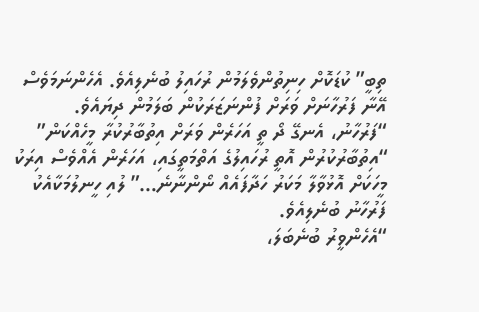ތިބީ” ކުޑަކޮށް ހިނިތުންވެލަމުން ރުހައިލު ބުނެލިއެވެ. އެހެންނަމަވެސް އޭނާ ފަރުހާނަށް ވަރަށް ފުންނަޒަރަކުން ބަލަމުން ދިޔައެވެ.
“ފަރުހާނު، އެނގޭ ދޯ ތީ އަހަރެން ވަރަށް އިތުބާރުކުރާ މީހެއްކަން”
“އިތުބާރުކުރުން އޮތީ ރުހައިލުގެ އަތްމަތީގައި، އަހަރެން އެއްވެސް އިރަކު މީހަކަށް އޮޅުވާލާ މަކަރު ހަދާފައެއް ނޯންނާނެ…” ލުއި ހީނލުމަކާއެކު ފަރުހާނު ބުނެލިއެވެ.
“އެހެންވީރު ބުނެބަލަ،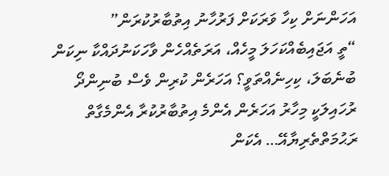އަހަންނަށް ކިހާ ވަރަކަށް ފަރުހާނު އިތުބާރުކުރަން”
“ތީ އަޖައިބެއްކަހަލަ މީހެއް، އަރަތެއްހެން ވާހަކަނުދައްކާ ނިކަން ބުނެބަލަ، ކިހިނެއްތަވީ؟ އަހަރެން ކުރިން ވެސް ބުނިންދޯ ރުހައިލަކީ މިހާރު އަހަރެން އެންމެ އިތުބާރުކުރާ އެންމެގާތް ރަޙުމަތްތެރިޔާއޭ… އެކަން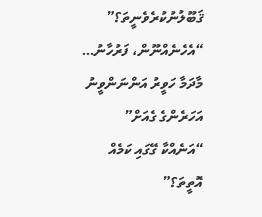ޤަބޫލުނުކުރެވެނީތަ؟”
“އެހެނެއްނޫން، ފަރުހާނު… މާދަމާ ހަވީރު އަންނަންވީނު އަހަރެންގެ ގެއަށް”
“އަނެއްކާ ގޭގައި ކަމެއް އޮތީތަ؟”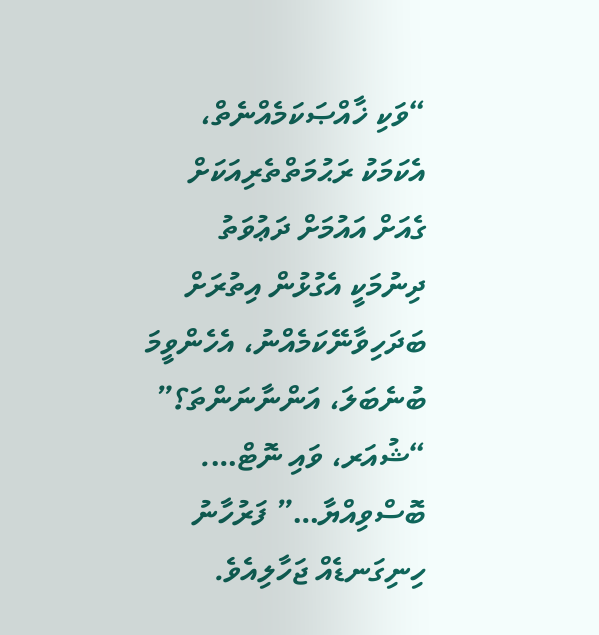“ވަކި ޚާއްޞަކަމެއްނެތް، އެކަމަކު ރަޙުމަތްތެރިއަކަށް ގެއަށް އައުމަށް ދަޢުވަތު ދިނުމަކީ އެގުޅުން އިތުރަށް ބަދަހިވާނޭކަމެއްނު، އެހެންވީމަ ބުނެބަލަ، އަންނާނަންތަ؟”
“ޝުއަރ، ވައި ނޮޓް…. ބޮސްވިއްޔާ…” ފަރުހާނު ހިނިގަނޑެއް ޖަހާލިއެވެ.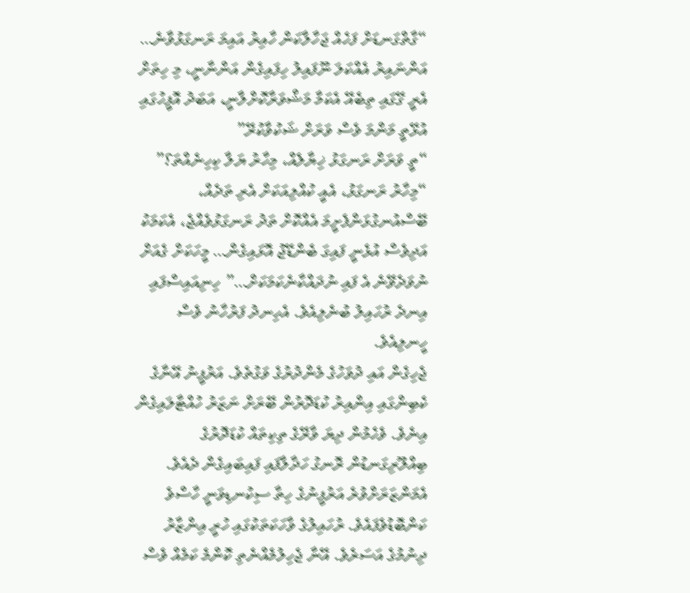“ގާތްގަނޑަށް ފަހެއް ޖަހާލާކަން ހާއިރު އައިމަ ރަނގަޅުވާނެ… އަންނައިރު އެއްކަލަ ނޫފައިލު ހިފައިގެން އަންނާނީ، މި ހިތަށް އެރީ ގޭގައި ތިބެއޭ އެކަމާ މަޝްވަރާކޮށްލާނީ، އަބަދު އޮފީހުގައި އުޅޭތީ މަންމަ ވެސް ވަރަށް ޝަކުވާކުރޭ”
“ތީ ވަރަށް ރަނގަޅު ޚިޔާލެއް، މިހާރު ޔަލާ ކިހިނެއްތަ؟”
“މިހާރު ރަނގަޅު، އެއީ ކުއްލިއަކަށް އެރި ތަދެއް، ބޭސްއުނގުޅަންފެށީމަ އެއްކޮށް ތަދު ރަނގަޅުވެއްޖެ، އެކަމަކު އަދިވެސް އުޅެނީ ފައިގަ ބެންޑޭޖު އޮޅައިގެން… މީހަކަށް ގެއަށް ނުވަދެވޭނެ އެ ފައި ނުދައްކާނެކަމަކަށް…” ހިނިއައިސްފައި އިނދެ ރުހައިލު ބުނެލިއެވެ. އެހިނދު ފަރުހާނު ވެސް ހީނލިއެވެ.
ޖެހިގެން އައި ދުވަހުގެ މެންދުރުގެ ވަގުތެވެ. އަރުފީނު އޭނާގެ ކެބިންގައި އިންއިރު ކުޑަދޮރުން ބޭރަށް ނަޒަރު ހުއްޓާލައިގެން އިނެވެ. ވެހެމުން ދިޔަ ވާރޭގެ ތިކިތައް ކުޑަދޮރުގެ ބިއްލޫރިގަނޑުން ރޮނގު ހަދާލާފައި ފައިބައިގެން ދެއެވެ. އެމަންޒަރަށްވުރެ އަރުފީނުގެ ހިތާ ސިކުނޑިވަނީ ހާސްވެ ކަންބޮޑުވެފައެވެ. ރުހައިލުގެ ވާހަކަތަކުގައި ހުރީ އިންޒާރު ދިނުމުގެ އަސަރެވެ. އޭނާ ޖެހިލުމެއްނެތި ކޮންމެ ކަމެއް ވެސް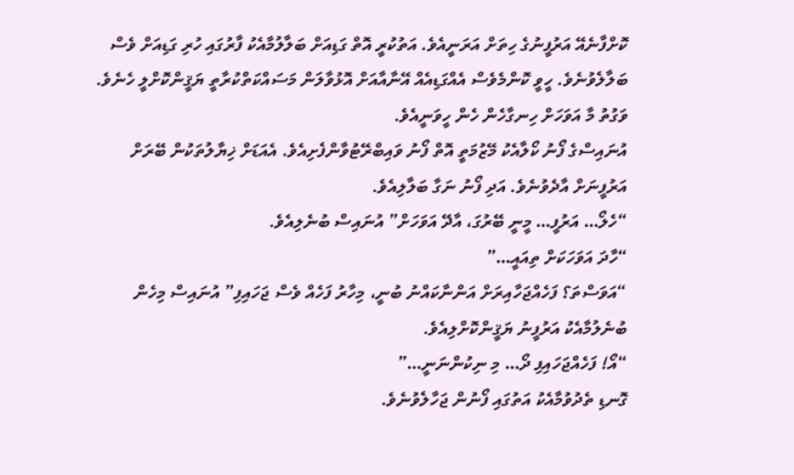ކޮށްފާނެއޭ އަރުފީނުގެ ހިތަށް އަރަނީއެވެ. އަތުކުރީ އޮތް ގަޑިއަށް ބަލާލުމާއެކު ފާރުގައި ހުރި ގަޑިއަށް ވެސް ބަލާލެވުނެވެ. ހީވީ ކޮންމެވެސް އެއްގަޑިއެއް އޭނާއާއަށް އޮޅުވާލަން މަސައްކަތްކުރާތީ ޔަޤީންކޮށްލީ ހެނެވެ. ވަގުތު މާ އަވަހަށް ހިނގާހެން ހެން ހީވަނީއެވެ.
އުނައިސްގެ ފޯނު ކޯލާއެކު މޭޒުމަތީ އޮތް ފޯނު ވައިބްރޭޓުވާންފެށިއެވެ. އެއަޑަށް ޚިޔާލުތަކުން ބޭރަށް އަރުފީނަށް އާދެވުނެވެ. އަދި ފޯނު ނަގާ ބަލާލިއެވެ.
“ހެލޯ… އަރުފީ… މީނީ ބޭރުގަ، އާދޭ އަވަހަށް” އުނައިސް ބުނެލިއެވެ.
“ހާދަ އަވަހަކަށް ތިއައީ…”
“އަވަސްތަ؟ ފަހެއްޖަހާއިރަށް އަންނާކައްނު ބުނީ، މިހާރު ފަހެއް ވެސް ޖަހައިފި” އުނައިސް މިހެން ބުނެލުމާއެކު އަރުފީނު ޔަޤީންކޮށްލިއެވެ.
“އޯ! ފަހެއްޖަހައިފި ދޯ… މި ނިކުންނަނީ…”
ގޮނޑި ތެދުވުމާއެކު އަތުގައި ފޯނުން ޖަހާލެވުނެވެ.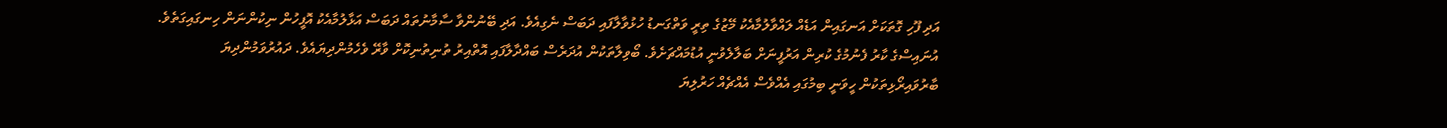އަދި ފޫހި ގޮތަކަށް އަނގައިން އަޑެއް ލައްވާލުމާއެކު މޭޒުގެ ތިރީ ވަތްގަނޑު ހުޅުވާލާފައި ދަބަސް ނެގިއެވެ. އަދި ބޭނުންވާ ސާމާނުތައް ދަބަސް އަޅާލުމާއެކު އޮފީހުން ނިކުންނަން ހިނގައިގަތެވެ.
އުނައިސްގެ ކާރު ފެނުމުގެ ކުރިން އަރުފީނަށް ބަލާލެވުނީ އުޑުމައްޗަށެވެ. ބޯވިލާތަކުން އުދަރެސް ބައްދާލާފައި އޮތްއިރު ތުނިތުނިކޮށް ވާރޭ ވެހެމުންދިޔައެވެ. ދައުރުވަމުންދިޔަ ބާރުވައިރޯޅިތަކުން ހީވަނީ ބިމުގައި އެއްވެސް އެއްޗެއް ހަރުލިޔަ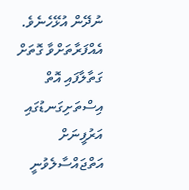ނުދޭން އުޅޭހެނެވެ. އެއްފަރާތަށްވާ ގޮތަށް ގަތާލާފައި އޮތް އިސްތަށިގަނޑުގައި އަރުފީނަށް އަތްޖައްސާލެވުނީ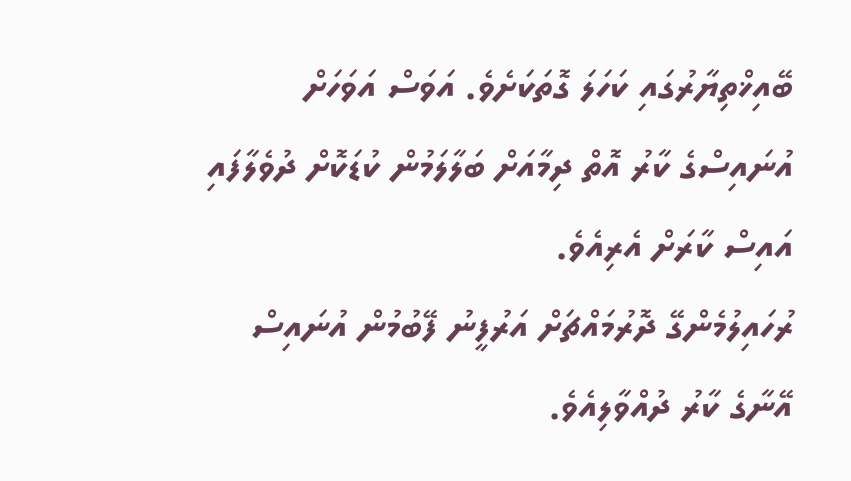ބޭއިޚްތިޔާރުގައި ކަހަލަ ގޮތަކަށެވެ. އަވަސް އަވަހަށް އުނައިސްގެ ކާރު އޮތް ދިމާއަށް ބަލާލަމުން ކުޑަކޮށް ދުވެލާފައި އައިސް ކާރަށް އެރިއެވެ.
ރުހައިލުމެންގޭ ދޮރުމައްޗަށް އަރުފީނު ފޭބުމުން އުނައިސް އޭނާގެ ކާރު ދުއްވާލިއެވެ.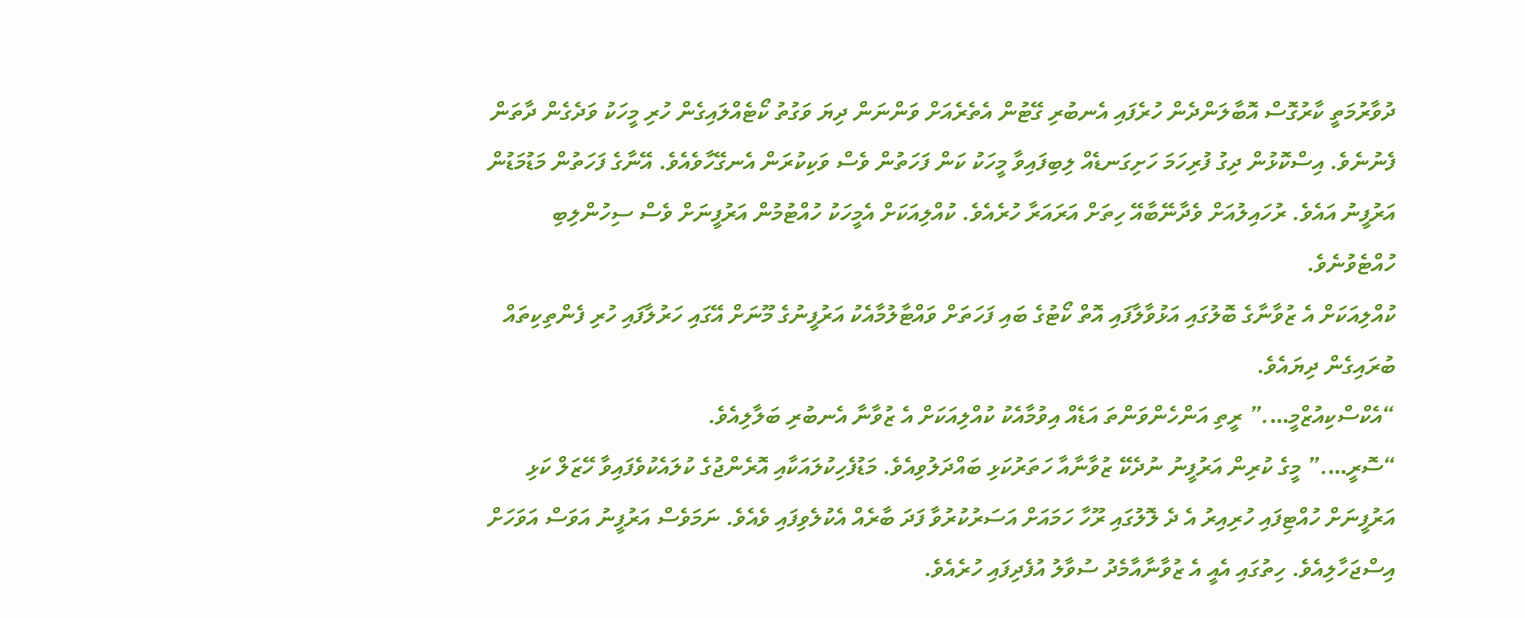ދުވާރުމަތީ ކާރުގޮސް އޮބާލަންދެން ހުރެފައި އެނބުރި ގޭޓުން އެތެރެއަށް ވަންނަން ދިޔަ ވަގުތު ކޯޓެއްލައިގެން ހުރި މީހަކު ވަދެގެން ދާތަން ފެނުނެވެ. އިސްކޮޅުން ދިގު ފުރިހަމަ ހަށިގަނޑެއް ލިބިފައިވާ މީހަކު ކަން ފަހަތުން ވެސް ވަކިކުރަން އެނގޭހާވެއެވެ. އޭނާގެ ފަހަތުން މަޑުމަޑުން އަރުފީނު އައެވެ. ރުހައިލުއަށް ވެދާނޭބާއޭ ހިތަށް އަރައަރާ ހުރެއެވެ. ކުއްލިއަކަށް އެމީހަކު ހުއްޓުމުން އަރުފީނަށް ވެސް ސިހުންލިބި ހުއްޓެވުނެވެ.
ކުއްލިއަކަށް އެ ޒުވާނާގެ ބޮލުގައި އަޅުވާލާފައި އޮތް ކޯޓުގެ ބައި ފަހަތަށް ވައްޓާލުމާއެކު އަރުފީނުގެ މޫނަށް އޭގައި ހަރުލާފައި ހުރި ފެންތިކިތައް ބުރައިގެން ދިޔައެވެ.
“އެކްސްކިއުޒްމީ….” ރީތި އަންހެންވަންތަ އަޑެއް އިވުމާއެކު ކުއްލިއަކަށް އެ ޒުވާނާ އެނބުރި ބަލާލިއެވެ.
“ސޮރީ….” މީގެ ކުރިން އަރުފީނު ނުދެކޭ ޒުވާނާއާ ހަތަރުކަޅި ބައްދަލުވިއެވެ. މަޑުފެހިކުލައަކާއި އޮރެންޖުގެ ކުލައެކުވެފައިވާ ހޭޒަލް ކަޅި އަރުފީނަށް ހުއްޓިފައި ހުރިއިރު އެ ދެ ލޮލުގައި ރޫހާ ހަމައަށް އަސަރުކުރުވާ ފަދަ ބާރެއް އެކުލެވިފައި ވެއެވެ. ނަމަވެސް އަރުފީނު އަވަސް އަވަހަށް އިސްޖަހާލިއެވެ. ހިތުގައި އެއީ އެ ޒުވާނާއާމެދު ސުވާލު އުފެދިފައި ހުރެއެވެ.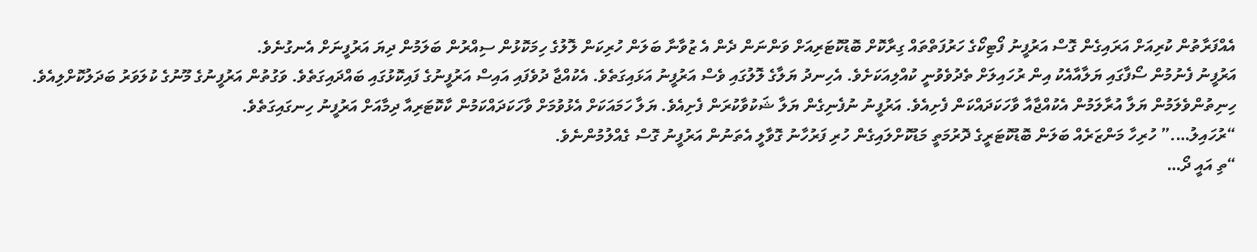އެއްފަރާތުން ކުރިއަށް އަރައިގެން ގޮސް އަރުފީނު ފޯޓިކޯގެ ހަރުފަތްތައް ގިރާކޮށް ބޮޑުކޮޓަރިއަށް ވަންނަން ދެން އެ ޒުވާނާ ބަލަން ހުރިކަން ލޮލުގެ ހިމަކޮޅުން ސިއްރުން ބަލަމުން ދިޔަ އަރުފީނަށް އެނގުނެވެ.
އަރުފީނު ފެނުމުން ސޯފާގައި ޔަލާއާއެކު އިން ރުހައިލަށް ތެދުވެވުނީ ކުއްލިއަކަށެވެ. އެހިނދު ޔަލާގެ ލޮލުގައި ވެސް އަރުފީނު އަޅައިގަތެވެ. އެކުއްޖާ ދުވެފައި އައިސް އަރުފީނުގެ ފައިކޮޅުގައި ބައްދައިގަތެވެ. ވަގުތުން އަރުފީނުގެ މޫނުގެ ކުލަވަރު ބަދަލުކޮށްލިއެވެ. ހިނިތުންވެލަމުން ޔަލާ އުރާލަމުން އެކުއްޖާއާ ވާހަކަދައްކަން ފެށިއެވެ. އަރުފީނު ނުފެނިގެން ޔަލާ ޝަކުވާކުރަން ފެށިއެވެ. ޔަލާ ހަމައަކަށް އެޅުވުމަށް ވާހަކަދައްކަމުން ކާކޮޓަރިއާ ދިމާއަށް އަރުފީނު ހިނގައިގަތެވެ.
“ރުހައިލު….” ހުރިހާ މަންޒަރެއް ބަލަން ބޮޑުކޮޓަރީގެ ދޮރުމަތީ މަޑުކޮށްލައިގެން ހުރި ފަރުހާނު ގޮވާލީ އެތަނުން އަރުފީނު ގޮސް ގެއްލުމުންނެވެ.
“ތި އައީ ދޯ…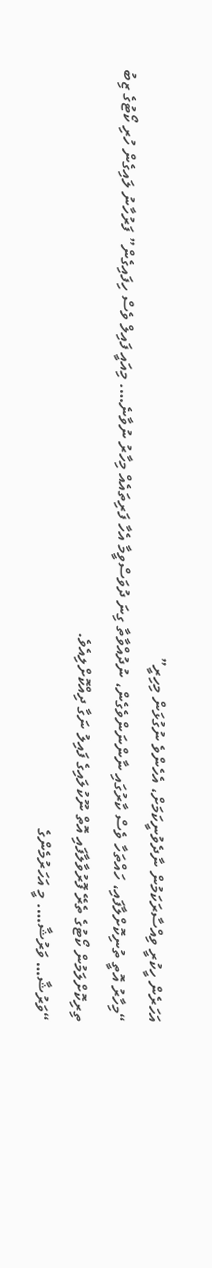އަހަރެން ހީކުރީ ވިއްސާރަކަމުން ނާދެވުނީކަމަށް، އެހެންވެ ނުގުޅަން މިހިރީ”
“މިހާރު އޮތީ ތުނިކޮށްލާފައި، ހައްތަހާ ވެސް ކާރުގައި ނާންނަންވެގެން، ނުދުއްވާތާ ގިނަ ދުވަސްވީމާ އެހާ ފަރިތައެއް މިހާރު ނުވާނެ…. މިއައީ ފައިލް ވެސް ހިފައިގެން” ފަރުހާނު ލައިގެން ހުރި ކޯޓުގެ ޒިބު ތިރިކޮށްލަމުން ކޯޓުގެ ތެރޭ ފޮރުވާލާފައި އޮތް ނޫކުލައިގެ ފައިލު ނަގާ ދިއްކޮށްލިއެވެ.
“ވަރުޝާ… ވަރުޝާ…. މީ އަހަރުމެންގެ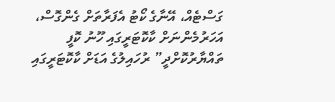ގަސްޓެއް، އޭނާގެ ކޯޓު އެފަރާތަށް ގެންގޮސް، އަހަރުމެންނަށް ކާކޮޓަރީގައި ހޫނު ކޮފީ ތައްޔާރުކޮށްދީ” ރުހައިލުގެ އަޑަށް ކާކޮޓަރީގައި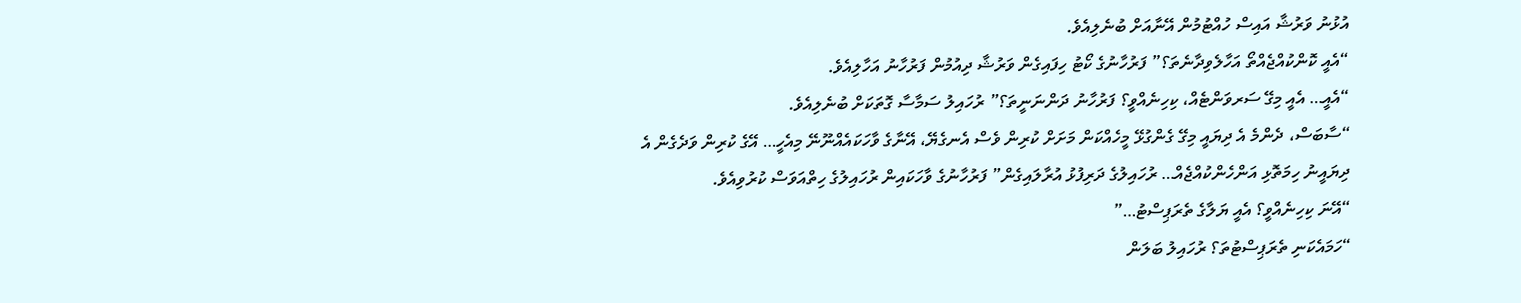އުޅުނު ވަރުޝާ އައިސް ހުއްޓުމުން އޭނާއަށް ބުނެލިއެވެ.
“އެއީ ކޮންކުއްޖެއްތޯ އަހާލެވިދާނެތަ؟” ފަރުހާނުގެ ކޯޓު ހިފައިގެން ވަރުޝާ ދިއުމުން ފަރުހާނު އަހާލިއެވެ.
“އެއީ… އެއީ މިގޭ ސަރވަންޓެއް، ކިހިނެއްވީ؟ ފަރުހާނު ދަންނަނީތަ؟” ރުހައިލު ސަމާސާ ގޮތަކަށް ބުނެލިއެވެ.
“ސާބަސް، ދެންމެ އެ ދިޔައީ މިގޭ ގެންގުޅޭ މީހެއްކަން މަށަށް ކުރިން ވެސް އެނގެޔޭ، އޭނާގެ ވާހަކައެއްނޫނޭ މިއެހީ… އޭގެ ކުރިން ވަދެގެން އެ ދިޔައީނު ހިމަތޮޅި އަންހެންކުއްޖެއް… ރުހައިލުގެ ދަރިފުޅު އުރާލައިގެން” ފަރުހާނުގެ ވާހަކައިން ރުހައިލުގެ ހިތްއަވަސް ކުރުވިއެވެ.
“އޭނަ ކިހިނެއްވީ؟ އެއީ ޔަލާގެ ތެރަޕިސްޓު…”
“ހަމައެކަނި ތެރަޕިސްޓުތަ؟ ރުހައިލު ބަލަން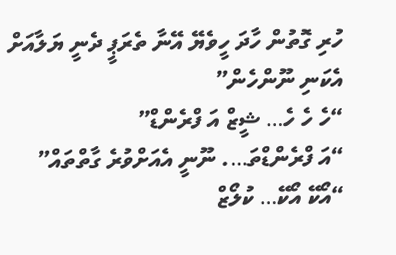ހުރި ގޮތުން ހާދަ ހީވެޔޭ އޭނާ ތެރަޕީ ދެނީ ޔަލާއަށް އެކަނި ނޫންހެން”
“ހެ ހެ ހެ… ޝީޒް އަ ފްރެންޑް”
“އަ ފްރެންޑްތަ…. ނޫނީ އެއަށްވުރެ ގާތްތައް”
“އޯކޭ އޯކޭ… ކުލޯޒް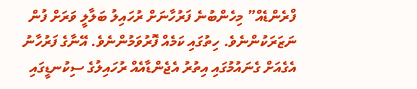ފްރެންޑެއް” މިހެންބުނެ ފަރުހާނަށް ރުހައިލު ބަލާލީ ވަރަށް ފުން ނަޒަރަކުންނެވެ. ހިތުގައި ކަމެއް ފޮރުވަމުންނެވެ. އޭނާގެ ފަރުހާނު އެގެއަށް ގެނައުމުގައި އިތުރު އެޖެންޑާއެއް ރުހައިލުގެ ސިކުނޑީގައި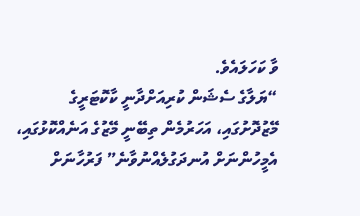ވާ ކަހަލައެވެ.
“ޔަލާގެ ސެޝަން ކުރިއަށްދާނީ ކާކޮޓަރީގެ މޭޒުދޮށުގައި، އަހަރުމެން ތިބޭނީ މޭޒުގެ އަނެއްކޮޅުގައި، އެމީހުންނަށް އުނދަގުލެއްނުވާނެ” ފަރުހާނަށް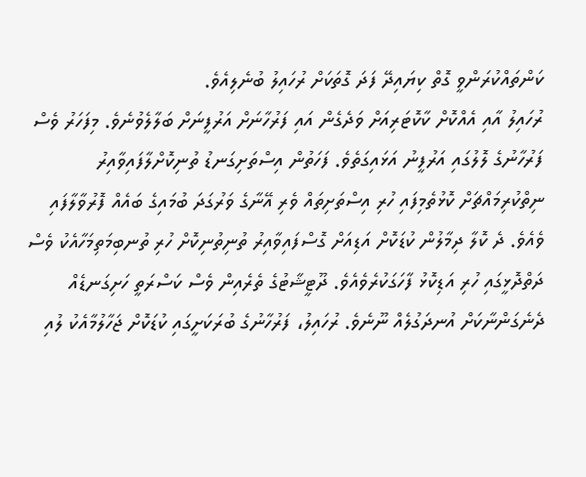ކަންތައްކުރަންވީ ގޮތް ކިޔައިދޭ ފަދަ ގޮތަކަށް ރުހައިލު ބުނެލިއެވެ.
ރުހައިލު އާއި އެއްކޮށް ކާކޮޓަރިއަށް ވަދެގެން އައި ފަރުހާނަށް އަރުފީނަށް ބަލާލެވުނެވެ. މިފަހަރު ވެސް ފަރުހާނުގެ ލޮލުގައި އަރުފީނު އަޅައިގަތެވެ. ފަހަތުން އިސްތަށިގަނޑު ތުނިކޮށްލާފައިވާއިރު ނިތްކުރިމައްޗަށް ކޮޅުތެމިފައި ހުރި އިސްތަށިތައް ވެރި އޭނާގެ ވަރުގަދަ ބުމައިގެ ބައެއް ފޮރުވާލާފައި ވެއެވެ. ދެ ކޮލާ ދިމާލުން ކުޑަކޮށް އަޑިއަށް ގޮސްފައިވާއިރު ތުނިތުނިކޮށް ހުރި ތުނބިމަތިމަހާއެކު ވެސް ދަތްދޮޅީގައި ހުރި އަޑިކޮޅު ފާހަގަކުރެވެއެވެ. ދޫޓީޝާޓުގެ ތެރެއިން ވެސް ކަސްރަތީ ހަށިގަނޑެއް ދެނެގަންނާކަށް އުނދަގުލެއް ނޫނެވެ. ރުހައިލު، ފަރުހާނުގެ ބުރަކަށީގައި ކުޑަކޮށް ޖަހާލުމާއެކު ލުއި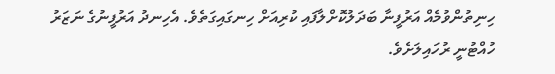ހިނިތުންވުމެއް އަރުފީނާ ބަދަލުކޮށްލާފައި ކުރިއަށް ހިނގައިގަތެވެ. އެހިނދު އަރުފީނުގެ ނަޒަރު ހުއްޓުނީ ރުހައިލަށެވެ.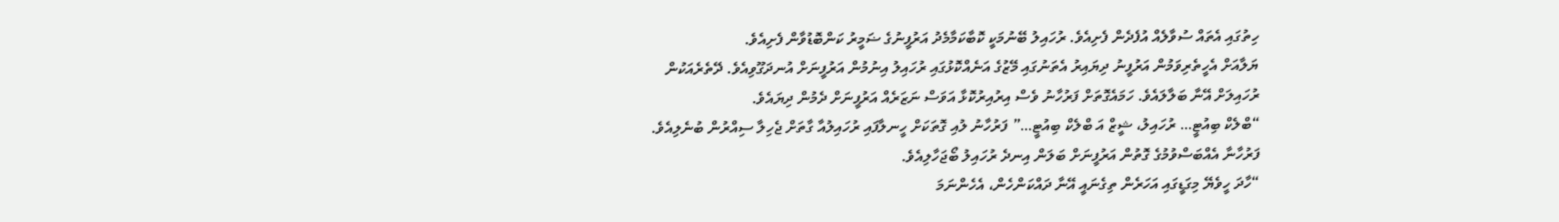ހިތުގައި އެތައް ސުވާލެއް އުފެދެން ފެށިއެވެ. ރުހައިލު ބޭނުމަކީ ކޮބާކަމާމެދު އަރުފީނުގެ ޟަމީރު ކަންބޮޑުވާން ފެށިއެވެ.
ޔަލާއަށް އެހީތެރިވަމުން އަރުފީނު ދިޔައިރު އެތަނުގައި މޭޒުގެ އަނެއްކޮޅުގައި ރުހައިލު އިނުމުން އަރުފީނަށް އުނދަގޫވިއެވެ. ދޭތެރެއަކުން ރުހައިލަށް އޭނާ ބަލާލައެވެ. ހަމައެގޮތަށް ފަރުހާނު ވެސް އިރުއިރުކޮޅާ އަވަސް ނަޒަރެއް އަރުފީނަށް ދެމުން ދިޔައެވެ.
“ބްލެކް ބިއުޓީ… ރުހައިލު، ޝީޒް އަ ބްލެކް ބިއުޓީ…” ފަރުހާނު ލުއި ގޮތަކަށް ހީނލާފައި ރުހައިލުއާ ގާތަށް ޖެހިލާ ސިއްރުން ބުނެލިއެވެ. ފަރުހާނާ އެއްބަސްވުމުގެ ގޮތުން އަރުފީނަށް ބަލަން އިނދެ ރުހައިލު ބޯޖަހާލިއެވެ.
“ހާދަ ހީވެޔޭ މިގަޑީގައި އަހަރެން ތިގެނައީ އޭނާ ދައްކަންހެން، އެހެންނަމަ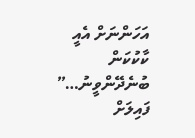އަހަންނަށް އެއީ ކާކުކަން ބުނެދޭންވީނު…” ފައިލަށް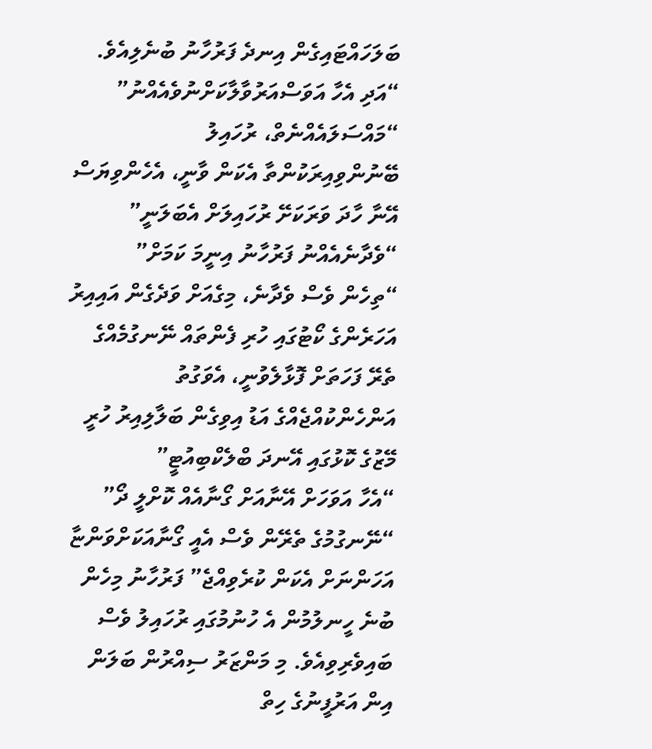ބަލަހައްޓައިގެން އިނދެ ފަރުހާނު ބުނެލިއެވެ.
“އަދި އެހާ އަވަސްއަރުވާލާކަށްނުވެއެއްނު”
“މައްސަލައެއްނެތް، ރުހައިލު ބޭނުންވިއިރަކުންތާ އެކަން ވާނީ، އެހެންވިޔަސް އޭނާ ހާދަ ވަރަކަށޭ ރުހައިލަށް އެބަލަނީ”
“ވެދާނެއެއްނު ފަރުހާނު އިނީމަ ކަމަށް”
“ތިހެން ވެސް ވެދާނެ، މިގެއަށް ވަދެގެން އައިއިރު އަހަރެންގެ ކޯޓުގައި ހުރި ފެންތައް ނޭނގުމެއްގެ ތެރޭ ފަހަތަށް ފޮޅާލެވުނީ، އެވަގުތު އަންހެންކުއްޖެއްގެ އަޑު އިވިގެން ބަލާލިއިރު ހުރީ މޭޒުގެ ކޮޅުގައި އޭނދަ ބްލެކްބިއުޓީ”
“އެހާ އަވަހަށް އޭނާއަށް ގޯނާއެއް ކޮށްލީ ދޯ”
“ނޭނގުމުގެ ތެރޭން ވެސް އެއީ ގޯނާއަކަށްވަންޏާ އަހަންނަށް އެކަން ކުރެވިއްޖެ” ފަރުހާނު މިހެން ބުނެ ހީނލުމުން އެ ހުނުމުގައި ރުހައިލު ވެސް ބައިވެރިވިއެވެ. މި މަންޒަރު ސިއްރުން ބަލަން އިން އަރުފީނުގެ ހިތް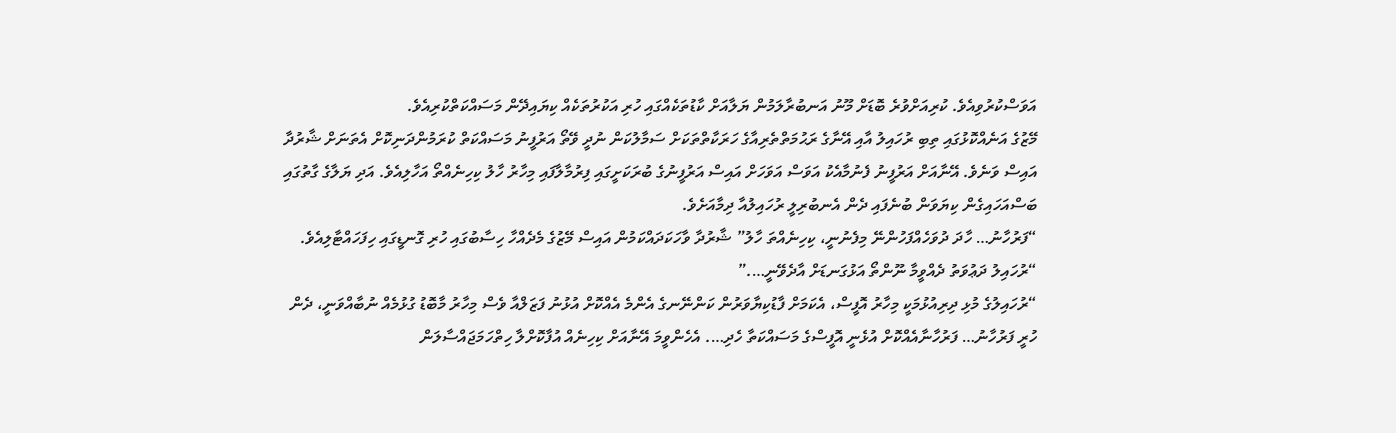އަވަސްކުރުވިއެވެ. ކުރިއަށްވުރެ ބޮޑަށް މޫނު އަނބުރާލަމުން ޔަލާއަށް ކާޑުތަކެއްގައި ހުރި އަކުރުތަކެއް ކިޔައިދޭން މަސައްކަތްކުރިއެވެ.
މޭޒުގެ އަނެއްކޮޅުގައި ތިބި ރުހައިލު އާއި އޭނާގެ ރަޙުމަތްތެރިއާގެ ހަރަކާތްތަކަށް ސަމާލުކަން ނުދީ ވޭތޯ އަރުފީނު މަސައްކަތް ކުރަމުންދަނިކޮށް އެތަނަށް ޝާރުދާ އައިސް ވަނެވެ. އޭނާއަށް އަރުފީނު ފެނުމާއެކު އަވަސް އަވަހަށް އައިސް އަރުފީނުގެ ބުރަކަށީގައި ފިރުމާލާފައި މިހާރު ހާލު ކިހިނެއްތޯ އަހާލިއެވެ. އަދި ޔަލާގެ ގާތުގައި ބަސްއަހައިގެން ކިޔަވަން ބުނެފައި ދެން އެނބުރިލީ ރުހައިލުއާ ދިމާއަށެވެ.
“ފަރުހާނު… ހާދަ ދުވަހެއްފަހުންނޭ މިފެނުނީ، ކިހިނެއްތަ ހާލު” ޝާރުދާ ވާހަކަދައްކަމުން އައިސް މޭޒުގެ މެދެއްހާ ހިސާބުގައި ހުރި ގޮނޑީގައި ހިފަހައްޓާލިއެވެ.
“ރުހައިލު ދަޢުވަތު ދެއްވީމާ ނޫންތޯ އަޅުގަނޑަށް އާދެވޭނީ….”
“ރުހައިލުގެ މުޅި ދިރިއުޅުމަކީ މިހާރު އޮފީސް، އެކަމަށް ފާޑުކިޔާވަރުން ކަންނޭނގެ އެންމެ އެއްކޮށް އުޅުނު ފަޒަލްއާ ވެސް މިހާރު މާބޮޑު ގުޅުމެއް ނުބާއްވަނީ، ދެން ހުރީ ފަރުހާނު… ފަރުހާނާއެއްކޮށް އުޅެނީ އޮފީސްގެ މަސައްކަތާ ހެދި…. އެހެންވީމަ އޭނާއަށް ކިހިނެއް އުފާކޮށްލާ ހިތްހަމަޖައްސާލަން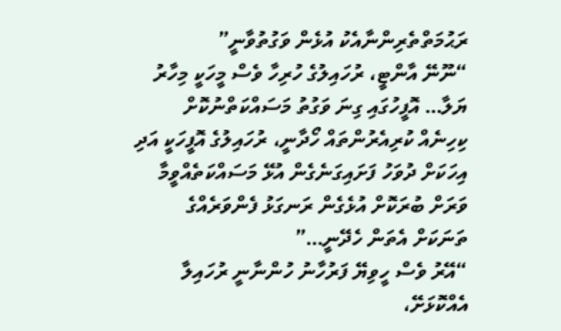ރަޙުމަތްތެރިންނާއެކު އުޅެން ވަގުތުވާނީ”
“ނޫނޭ އާންޓީ، ރުހައިލުގެ ހުރިހާ ވެސް މީހަކީ މިހާރު ޔަލާ… އޮފީހުގައި ގިނަ ވަގުތު މަސައްކަތްނުކޮށް ކިހިނެއް ކުރިއެރުންތައް ހޯދާނީ، ރުހައިލުގެ އޮފީހަކީ އަދި އިހަކަށް ދުވަހު ފަށައިގަނެގެން އުޅޭ މަސައްކަތެއްވީމާ ވަރަށް ބުރަކޮށް އުޅެގެން ރަނގަޅު ފެންވަރެއްގެ ތަނަކަށް އެތަން ހެދޭނީ…”
“އޭރު ވެސް ހީވިޔޭ ފަރުހާނު ހުންނާނީ ރުހައިލާ އެއްކޮޅަށޭ،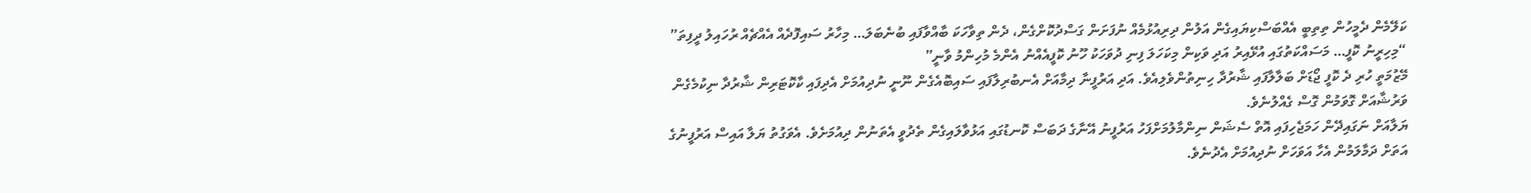ކަލޭމެން ދެމީހުން ތިތިބީ އެއްބަސްކިޔައިގެން އަލުން ދިރިއުޅުމެއް ނުފަށަން ގަސްދުކޮށްގެން، ދެން ތިވާހަކަ ބާއްވާފައި ބުނެބަލަ… މިހާރު ސައިފޮދެއް އެއްޗެއް ރުހައިލު ދީފިތަ”
“މިހިރީނު ކޮފީ… މަސައްކަތުގައި އުޅޭއިރު އަދި ވަކިން މިކަހަލަ ފިނި ދުވަހަކު ހޫނު ކޮފީއެއްނު އެންމެ މުހިންމު ވާނީ”
މޭޒުމަތީ ހުރި ދެ ކޮފީ ޖޯޑަށް ބަލާލާފައި ޝާރުދާ ހިނިތުންވެލިއެވެ. އަދި އަރުފީނާ ދިމާއަށް އެނބުރިލާފައި ސައިބޮއެގެން ނޫނީ ނުދިއުމަށް އެދިފައި ކާކޮޓަރިން ޝާރުދާ ނިކުމެގެން ވަރުޝާއަށް ގޮވަމުން ގޮސް ގެއްލުނެވެ.
ޔަލާއަށް ނަގައިދޭން ހަމަޖެހިފައި އޮތް ސެޝަން ނިންމާލުމަށްފަހު އަރުފީނު އޭނާގެ ދަބަސް ކޮނޑުގައި އަޅުވާލައިގެން ތެދުވީ އެތަނުން ދިއުމަށެވެ. އެވަގުތު ޔަލާ އައިސް އަރުފީނުގެ އަތަށް ދަމާލަމުން އެހާ އަވަހަށް ނުދިއުމަށް އެދުނެވެ.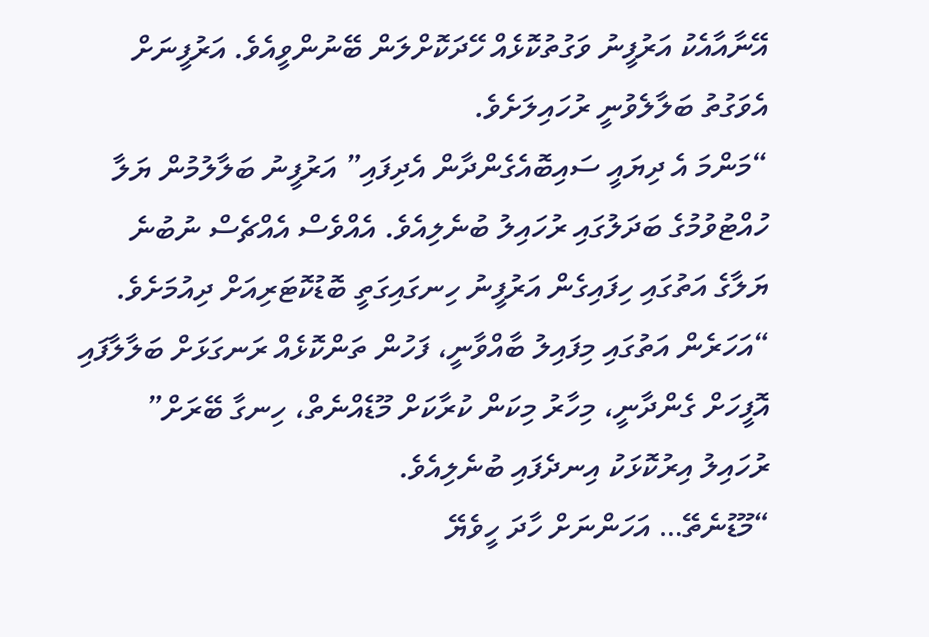އޭނާއާއެކު އަރުފީނު ވަގުތުކޮޅެއް ހޭދަކޮށްލަން ބޭނުންވީއެވެ. އަރުފީނަށް އެވަގުތު ބަލާލެވުނީ ރުހައިލަށެވެ.
“މަންމަ އެ ދިޔައީ ސައިބޮއެގެންދާން އެދިފައި” އަރުފީނު ބަލާލުމުން ޔަލާ ހުއްޓުވުމުގެ ބަދަލުގައި ރުހައިލު ބުނެލިއެވެ. އެއްވެސް އެއްޗެސް ނުބުނެ ޔަލާގެ އަތުގައި ހިފައިގެން އަރުފީނު ހިނގައިގަތީ ބޮޑުކޮޓަރިއަށް ދިއުމަށެވެ.
“އަހަރެން އަތުގައި މިފައިލު ބާއްވާނީ، ފަހުން ތަންކޮޅެއް ރަނގަޅަށް ބަލާލާފައި އޮފީހަށް ގެންދާނީ، މިހާރު މިކަން ކުރާކަށް މޫޑެއްނެތް، ހިނގާ ބޭރަށް” ރުހައިލު އިރުކޮޅަކު އިނދެފައި ބުނެލިއެވެ.
“މޫޑުނެތޭ… އަހަންނަށް ހާދަ ހީވެޔޭ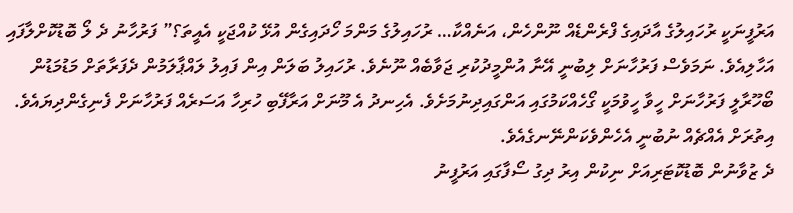އަރުފީނަކީ ރުހައިލުގެ އާދައިގެ ފްރެންޑެއް ނޫންހެން، އަނެއްކާ… ރުހައިލުގެ މަންމަ ހޯދައިގެން އުޅޭ ކުއްޖަކީ އެއީތަ؟” ފަރުހާނު ދެ ލޯ ބޮޑުކޮށްލާފައި އަހާލިއެވެ. ނަމަވެސް ފަރުހާނަށް ލިބުނީ އޭނާ އުންމީދުކުރި ޖަވާބެއް ނޫނެވެ. ރުހައިލު ބަލަން އިން ފައިލު ލައްޕާލަމުން ދެފަރާތަށް މަޑުމަޑުން ބޯހޫރާލީ ފަރުހާނަށް ހީވާ ހީވުމަކީ ގޯހެއްކަމުގައި އަންގައިދިނުމަށެވެ. އެހިނދު އެ މޫނަށް އަރާފޭބި ހުރިހާ އަސަރެއް ފަރުހާނަށް ފެނިގެންދިޔައެވެ. އިތުރަށް އެއްޗެއް ނުބުނީ އެހެންވެކަންނޭނގެއެވެ.
ދެ ޒުވާނުން ބޮޑުކޮޓަރިއަށް ނިކުން އިރު ދިގު ސޯފާގައި އަރުފީނު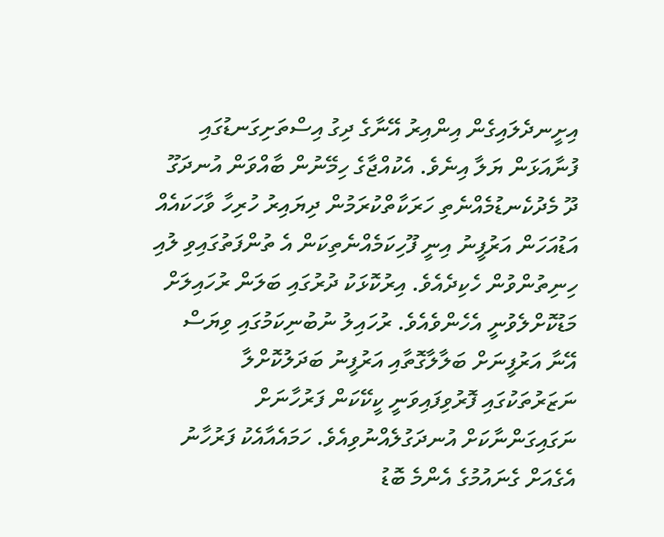އިށީނދެލައިގެން އިންއިރު އޭނާގެ ދިގު އިސްތަށިގަނޑުގައި ފުނާއަޅަން ޔަލާ އިނެވެ. އެކުއްޖާގެ ހިމޭނުން ބާއްވަން އުނދަގޫ ދޫ މެދުކެނޑުމެއްނެތި ހަރަކާތްކުރަމުން ދިޔައިރު ހުރިހާ ވާހަކައެއް އަޑުއަހަން އަރުފީނު އިނީ ފޫހިކަމެއްނެތިކަން އެ ތުންފަތުގައިވި ލުއި ހިނިތުންވުން ހެކިދެއެވެ. އިރުކޮޅަކު ދުރުގައި ބަލަން ރުހައިލަށް މަޑުކޮށްލެވުނީ އެހެންވެއެވެ. ރުހައިލު ނުބުނިކަމުގައި ވިޔަސް އޭނާ އަރުފީނަށް ބަލާލާގޮތާއި އަރުފީނު ބަދަލުކޮށްލާ ނަޒަރުތަކުގައި ފޮރުވިފައިވަނީ ކީކޭކަން ފަރުހާނަށް ނަގައިގަންނާކަށް އުނދަގުލެއްނުވިއެވެ. ހަމައެއާއެކު ފަރުހާނު އެގެއަށް ގެނައުމުގެ އެންމެ ބޮޑު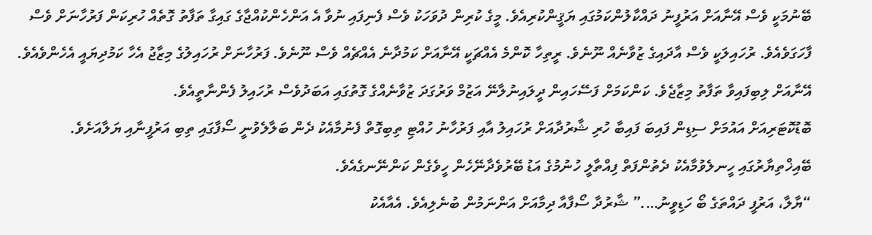ބޭނުމަކީ ވެސް އޭނާއަށް އަރުފީނު ދައްކާލުންކަމުގައި ޔަޤީންކުރިއެވެ. މީގެ ކުރިން ދުވަހަކު ވެސް ފެނިފައި ނުވާ އެ އަންހެންކުއްޖާގެ ގައިގާ ތަފާތު ގޮތެއް ހުރިކަން ފަރުހާނަށް ވެސް ފާހަގަވެއެވެ. ރުހައިލަކީ ވެސް އާދައިގެ ޒުވާނެއް ނޫނެވެ. ރީތިހާ ކޮންމެ އެއްޗަކީ އޭނާއަށް ކަމުދާނެ އެއްޗެއް ވެސް ނޫނެވެ. ފަރުހާނަށް ރުހައިލުގެ މިޒާޖު އެހާ ކަމުދިޔައީ އެހެންވެއެވެ. އޭނާއަށް ލިބިފައިވާ ތަފާތު މިޒާޖެވެ. ކަންކަމަށް ފަސޭހައިން ދީލައިނުލާނޭ އަޒުމް ވަރުގަދަ ޒުވާނެއްގެ ގޮތުގައި އަބަދުވެސް ރުހައިލު ފެންނާތީއެވެ.
ބޮޑުކޮޓަރިއަށް އައުމަށް ސިޑިން ފައިބަ ފައިބާ ހުރި ޝާރުދާއަށް ރުހައިލު އާއި ފަރުހާނު ހުއްޓި ތިބިގޮތް ފެނުމާއެކު ދެން ބަލާލެވުނީ ސޯފާގައި ތިބި އަރުފީނާއި ޔަލާއަށެވެ. ބޭއިޚްތިޔާރުގައި ހީނލެވުމާއެކު ދެތުންފަތް ފިއްތާލީ ހުނުމުގެ އަޑު ބޭރުވެދާނޭހެން ހީވެގެން ކަންނޭނގެއެވެ.
“ޔާލާ، އަރުފީ ދައްތަގެ ބޯ ހަޑިވީނު….” ޝާރުދާ ސޯފާއާ ދިމާއަށް އަންނަމުން ބުނެލިއެވެ. އެއާއެކު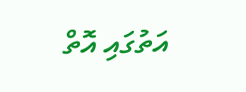އަތުގައި އޮތް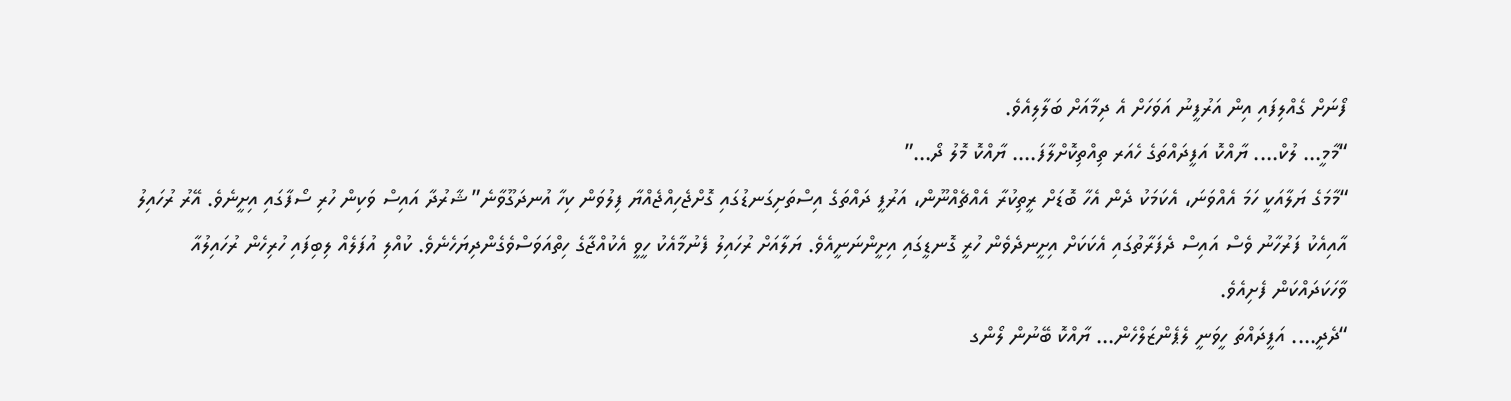ފޯނަށް ގެއްލިފައި އިން އަރުފީނު އަވަހަށް އެ ދިމާއަށް ބަލާލިއެވެ.
“މާމީ… ލުކް…. ޔާއްކޮ އަފީދައްތަގެ ހެއަރ ތިއްތިކޮށްލާފަ…. ޔާއްކޮ މޮލު ދޯ…”
“މާމަގެ ޔަލާއަކީ ހަމަ އެއްވަނަ، އެކަމަކު ދެން އެހާ ބޮޑަށް ރީތިކުރާ އެއްޗެއްނޫން، އަރުފީ ދައްތަގެ އިސްތަށިގަނޑުގައި ގޮށްޖެހިއްޖެއްޔާ ފިލުވަން ކިހާ އުނދަގޫވާނެ” ޝާރުދާ އައިސް ވަކިން ހުރި ސޯފާގައި އިށީނެވެ. އޭރު ރުހައިލު އާއިއެކު ފަރުހާނު ވެސް އައިސް ދެފަރާތުގައި އެކަކަށް އިށީނދެވެން ހުރީ ގޮނޑީގައި އިށީންނަނީއެވެ. ޔަލާއަށް ރުހައިލު ފެނުމާއެކު ހީވީ އެކުއްޖާގެ ހިތްއަވަސްވެގެންދިޔަހެނެވެ. ކުއްލި އުފަލެއް ލިބިފައި ހުރިހެން ރުހައިލުއާ ވާހަކަދައްކަން ފެށިއެވެ.
“ދެދީ…. އަފީދައްތަ ހީވަނީ ލެޕެންޒަލްހެން… ޔާއްކޮ ބޭނުން ލޯންގ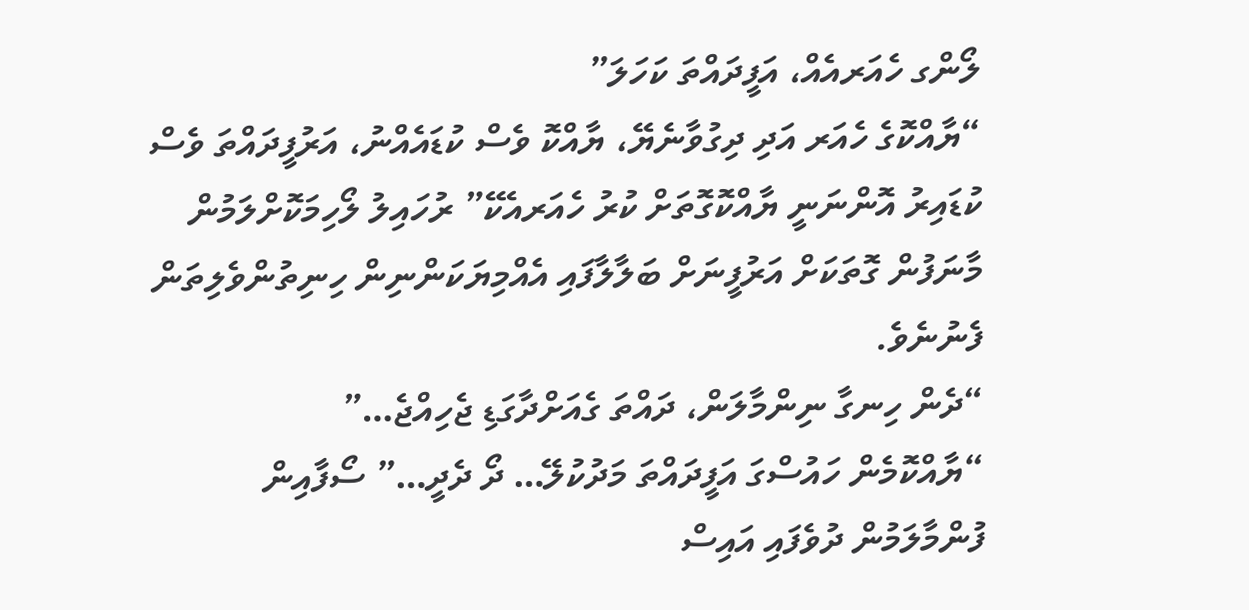ލޯންގ ހެއަރއެއް، އަފީދައްތަ ކަހަލަ”
“ޔާއްކޮގެ ހެއަރ އަދި ދިގުވާނެޔޭ، ޔާއްކޮ ވެސް ކުޑައެއްނު، އަރުފީދައްތަ ވެސް ކުޑައިރު އޮންނަނީ ޔާއްކޮގޮތަށް ކުރު ހެއަރއެކޭ” ރުހައިލު ލޯހިމަކޮށްލަމުން މާނަފުން ގޮތަކަށް އަރުފީނަށް ބަލާލާފައި އެއްމިޔަކަންނިން ހިނިތުންވެލިތަން ފެނުނެވެ.
“ދެން ހިނގާ ނިންމާލަން، ދައްތަ ގެއަށްދާގަޑި ޖެހިއްޖެ…”
“ޔާއްކޮމެން ހައުސްގަ އަފީދައްތަ މަދުކުލޭ… ދޯ ދެދީ…” ސޯފާއިން ފުންމާލަމުން ދުވެފައި އައިސް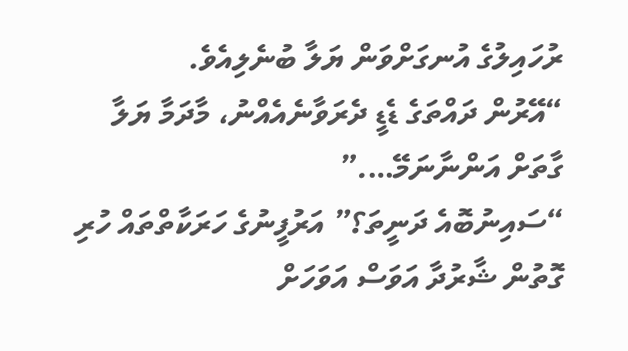ރުހައިލުގެ އުނގަށްވަން ޔަލާ ބުނެލިއެވެ.
“އޭރުން ދައްތަގެ ޑެޑީ ދެރަވާނެއެއްނު، މާދަމާ ޔަލާ ގާތަށް އަންނާނަމޭ….”
“ސައިނުބޮއެ ދަނީތަ؟” އަރުފީނުގެ ހަރަކާތްތައް ހުރި ގޮތުން ޝާރުދާ އަވަސް އަވަހަށް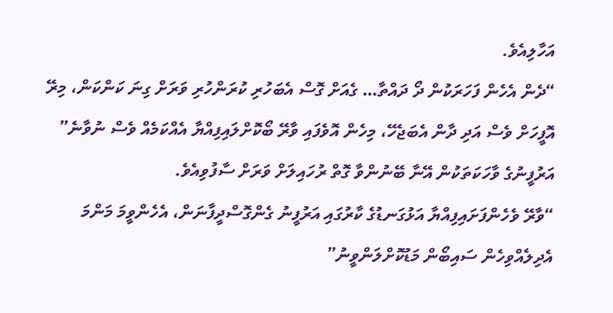އަހާލިއެވެ.
“ދެން އެހެން ފަހަރަކުން ދޯ ދައްތާ… ގެއަށް ގޮސް އެބަހުރި ކުރަންހުރި ވަރަށް ގިނަ ކަންކަން، މިރޭ އޮފީހަށް ވެސް އަދި ދާން އެބަޖެހޭ، މިހެން އޮވެފައި ވާރޭ ބޯކޮށްލައިފިއްޔާ އެއްކަމެއް ވެސް ނުވާނެ” އަރުފީނުގެ ވާހަކަތަކުން އޭނާ ބޭނުންވާ ގޮތް ރުހައިލަށް ވަރަށް ސާފުވިއެވެ.
“ވާރޭ ވެހެންފަށައިފިއްޔާ އަޅުގަނޑުގެ ކާރުގައި އަރުފީނު ގެންގޮސްދީފާނަން، އެހެންވީމަ މަންމަ އެދިލެއްވިހެން ސައިބޯން މަޑުކޮށްލަންވީނު”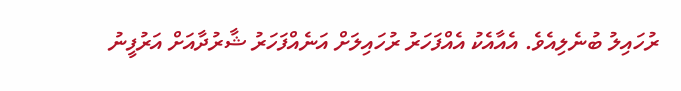ރުހައިލު ބުނެލިއެވެ. އެއާއެކު އެއްފަހަރު ރުހައިލަށް އަނެއްފަހަރު ޝާރުދާއަށް އަރުފީނު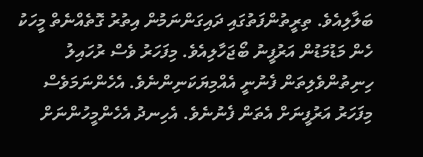ބަލާލިއެވެ. ތިރީތުންފަތުގައި ދައިގަންނަމުން އިތުރު ގޮތެއްނެތް މީހަކު ހެން މަޑުމަޑުން އަރުފީނު ބޯޖަހާލިއެވެ. މިފަހަރު ވެސް ރުހައިލު ހިނިތުންވެލިތަން ފެނުނީ އެއްމިޔަކަނިންނެވެ. އެހެންނަމަވެސް މިފަހަރު އަރުފީނަށް އެތަން ފެނުނެވެ. އެހިނދު އެހެންމީހުންނަށް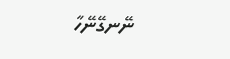ނޭނގޭނޭހާ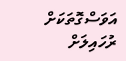އަވަސްގޮތަކަށް ރުހައިލަށް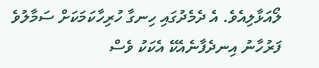ލޯއަޅާލިއެވެ. އެ ދެމެދުގައި ހިނގާ ހުރިހާކަމަކަށް ސަމާލުވެ ފަރުހާނު އިނދެފާނެއެކޭ އެކަކު ވެސް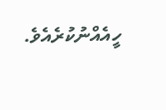ހީއެއްނުކުރެއެވެ.